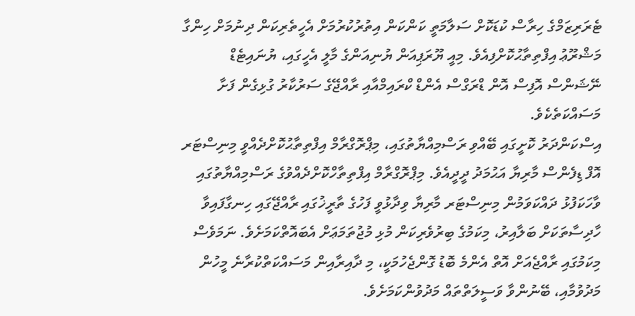ޓެރަރިޒަމްގެ ހިރާސް ކުޑަކޮށް ސަލާމަތީ ކަންކަން އިތުރުކުރުމަށް އެހީތެރިކަން ދިނުމަށް ހިންގާ މަޝްރޫޢު އިފްތިތާޙުކޮށްފިއެވެ. މިއީ ޔޫރަޕިއަން ޔުނިއަންގެ މާލީ އެހީގައި، ޔުނައިޓެޑް ނޭޝަންސް އޮފިސް އޮން ޑްރަގްސް އެންޑް ކްރައިމްއާއި ރާއްޖޭގެ ސަރުކާރު ގުޅިގެން ފަށާ މަސައްކަތެކެވެ.
އިސްކަންދަރު ކޮށީގައި ބޭއްވި ރަސްމިއްޔާތުގައި، މިޕްރޮގްރާމް އިފްތިތާޙުކޮށްދެއްވީ މިނިސްޓަރ އޮފް ޑިފެންސް މާރިޔާ އަޙުމަދު ދީދީއެވެ. މިޕްރޮގްރާމް އިފްތިތާހްކޮށްދެއްވުގެ ރަސްމިއްޔާތުގައި ވާހަކަފުޅު ދައްކަވަމުން މިނިސްޓަރ މާރިޔާ ވިދާޅުވީ ފަހުގެ ތާރީޚުގައި ރާއްޖޭގައި ހިނގާފައިވާ ހާދިސާތަކަށް ބަލާއިރު، މިކަމުގެ ބިރުވެރިކަން މުޅި މުޖުތަމަޢަށް އެބައޮތްކަމަށެވެ. ނަމަވެސް މިކަމުގައި ރާއްޖެއަށް އޮތް އެންމެ ބޮޑު ގޮންޖެހުމަކީ، މި ދާއިރާއިން މަސައްކަތްކުރާނެ މީހުން މަދުވުމާއި، ބޭނުންވާ ވަސީލަތްތައް މަދުވުންކަމަށެވެ.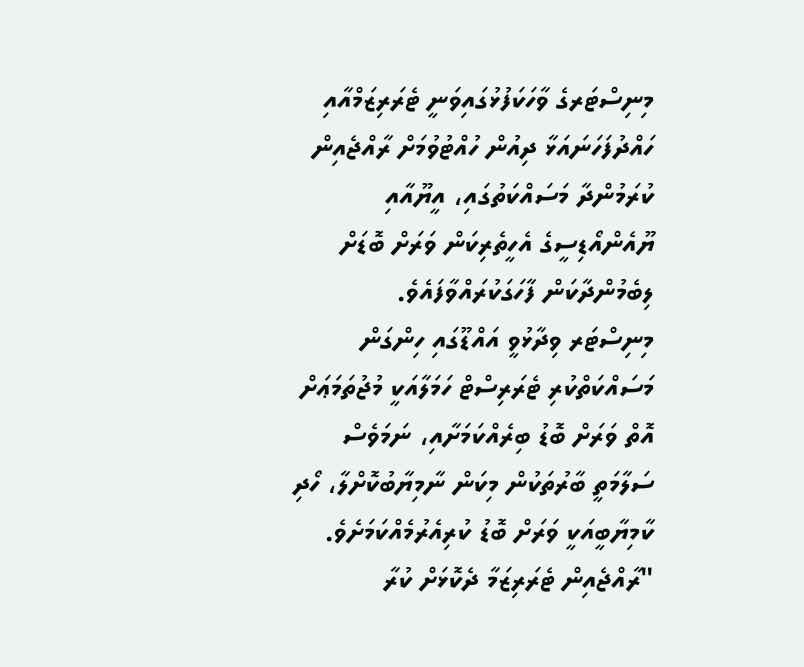މިނިސްޓަރގެ ވާހަކަފުޅުގައިވަނީ ޓެރަރިޒަމްއާއި ހައްދުފަހަނައަޅާ ދިއުން ހުއްޓުވުމަށް ރާއްޖެއިން ކުރަމުންދާ މަސައްކަތުގައި، އީޔޫއާއި ޔޫއެންއޯޑިސީގެ އެހީތެރިކަން ވަރަށް ބޮޑަށް ލިބެމުންދާކަން ފާހަގަކުރައްވާފައެވެ.
މިނިސްޓަރ ވިދާޅުވީ އައްޑޫގައި ހިންގަން މަސައްކަތްކުރި ޓެރަރިސްޓް ހަމަލާއަކީ މުޖުތަމަޢަށް އޮތް ވަރަށް ބޮޑު ބިރެއްކަމަށާއި، ނަމަވެސް ސަލާމަތީ ބާރުތަކުން މިކަން ނާމިޔާބުކޮށްލާ، ހޯދި ކާމިޔާބީއަކީ ވަރަށް ބޮޑު ކުރިއެރުމެއްކަމަށެވެ.
"ރާއްޖެއިން ޓެރަރިޒަމާ ދެކޮޅަށް ކުރާ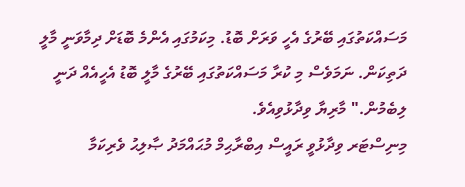މަސައްކަތުގައި ބޭރުގެ އެހީ ވަރަށް ބޮޑު. މިކަމުގައި އެންމެ ބޮޑަށް ދިމާވަނީ މާލީ ދަތިކަން. ނަމަވެސް މި ކުރާ މަސައްކަތުގައި ބޭރުގެ މާލީ ބޮޑު އެހީއެއް ދަނީ ލިބެމުން." މާރިޔާ ވިދާޅުވިއެވެ.
މިނިސްޓަރ ވިދާޅުވީ ރައީސް އިބްރާޙިމް މުޙައްމަދު ޞާލިޙު ވެރިކަމާ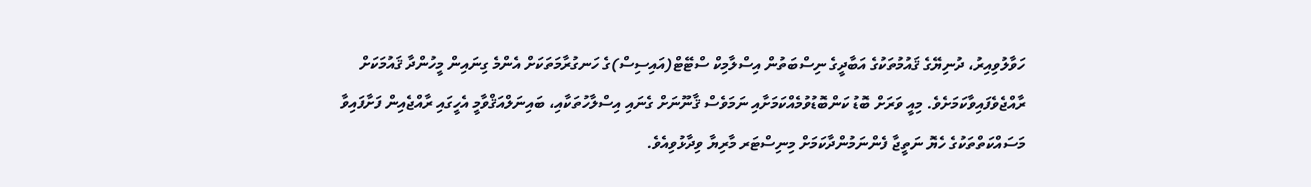ހަވާލުވިއިރު، ދުނިޔޭގެ ޤައުމުތަކުގެ އަބާދީގެ ނިސްބަތުން އިސްލާމިކް ސްޓޭޓް(އައިސިސް)ގެ ހަނގުރާމަތަކަށް އެންމެ ގިނައިން މީހުންދާ ޤައުމަކަށް ރާއްޖެވެފައިވާކަމަށެވެ. މިއީ ވަރަށް ބޮޑު ކަންބޮޑުވުމެއްކަމަށާއި ނަމަވެސް ޤާނޫނަށް ގެނައި އިސްލާހުތަކާއި، ބައިނަލްއަޤްވާމީ އެހީގައި ރާއްޖެއިން ފަށާފައިވާ މަސައްކަތްތަކުގެ ހެޔޮ ނަތީޖާ ފެންނަމުންދާކަމަށް މިނިސްޓަރ މާރިޔާ ވިދާޅުވިއެވެ.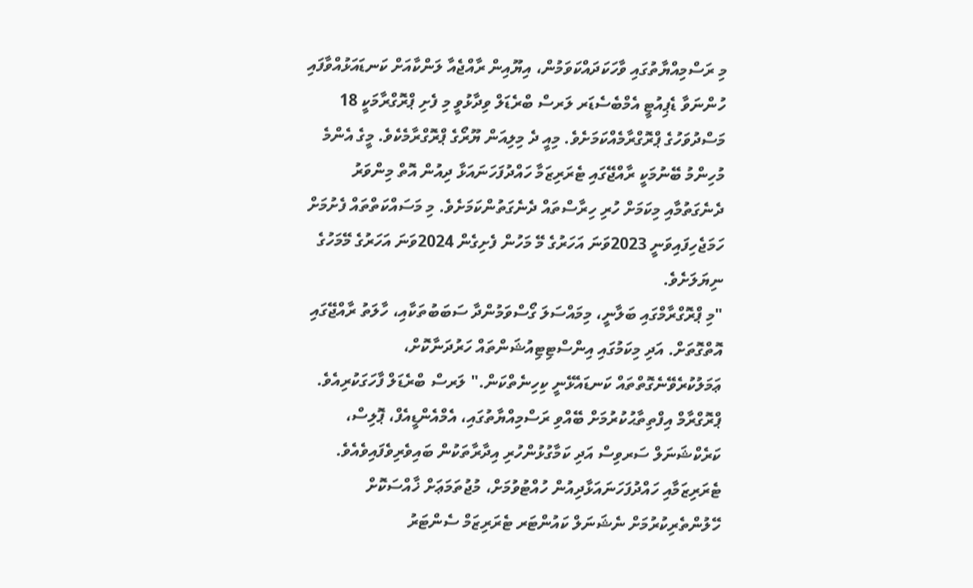މި ރަސްމިއްޔާތުގައި ވާހަކަދައްކަވަމުން، އިޔޫއިން ރާއްޖެއާ ލަންކާއަށް ކަނޑައަޅުއްވާފައި ހުންނަވާ ޑެޕިއުޓީ އެމްބެސެޑަރ ލަރސް ބްރެޑަލް ވިދާޅުވީ މި ފެށި ޕްރޮގްރާމަކީ 18 މަސްދުވަހުގެ ޕްރޮގްރާމެއްކަމަށެވެ. މިއީ ދެ މިލިއަން ޔޫރޯގެ ޕްރޮގްރާމެކެވެ. މީގެ އެންމެ މުހިންމު ބޭނުމަކީ ރާއްޖޭގައި ޓެރަރިޒަމާ ހައްދުފަހަނައަޅާ ދިއުން އޮތް މިންވަރު ދެނެގަތުމާއި މިކަމަށް ހުރި ހިރާސްތައް ދެނެގަތުންކަމަށެވެ. މި މަސައްކަތްތައް ފެށުމަށް ހަމަޖެހިފައިވަނީ 2023ވަނަ އަހަރުގެ މޭ މަހުން ފެށިގެން 2024ވަނަ އަހަރުގެ މޭމަހުގެ ނިޔަލަށެވެ.
"މި ޕްރޮގްރާމްގައި ބަލާނީ، މިމައްސަލަ ގޯސްވަމުންދާ ސަބަބުތަކާއި، ހާލަތު ރާއްޖޭގައި އޮތްގޮތަށް. އަދި މިކަމުގައި އިންސްޓިޓިއުޝަންތައް ހަރުދަނާކޮށް، ޢަމަލުކުރެވޭނެގޮތްތައް ކަނޑައެޅޭނީ ކިހިނެތްކަން." ލަރސް ބްރެޑަލް ފާހަގަކުރިއެވެ.
ޕްރޮގްރާމް އިފްތިތާޙުކުރުމަށް ބޭއްވި ރަސްމިއްޔާތުގައި، އެމްއެންޑީއެފް، ޕޮލިސް، ކަރެކްޝަނަލް ސަރވިސް އަދި ކަމާގުޅުންހުރި އިދާރާތަކުން ބައިވެރިވެފައިވެއެވެ.
ޓެރަރިޒަމާއި ހައްދުފަހަނައަޅާދިއުން ހުއްޓުވުމަށް، މުޖުތަމަޢަށް ޚާއްސަކޮށް ހޭލުންތެރިކުރުމަށް ނެޝަނަލް ކައުންޓަރ ޓެރަރިޒަމް ސެންޓަރު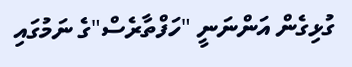ގުޅިގެން އަންނަނީ "ހަފްތާރެސް"ގެ ނަމުގައި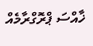ޚާއްސަ ޕްރޮގްރާމެއް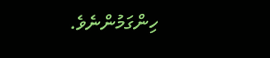ހިންގަމުންނެވެ.